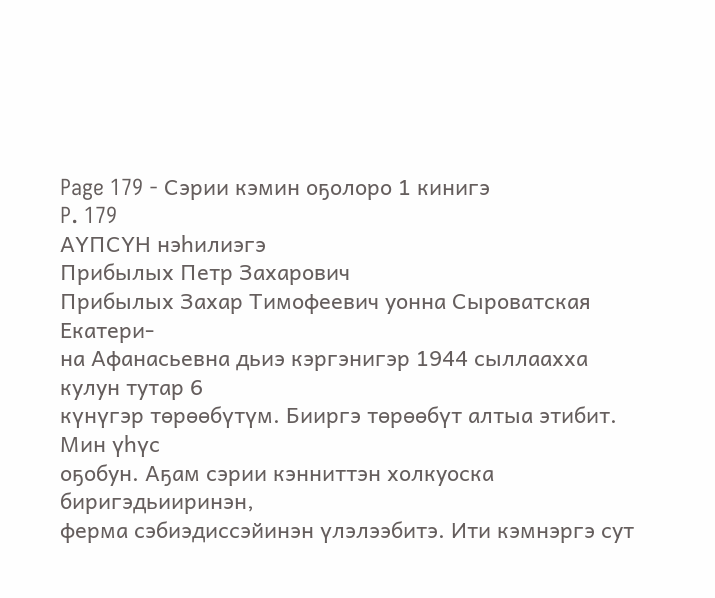Page 179 - Сэрии кэмин оҕолоро 1 кинигэ
P. 179
АҮПСҮН нэһилиэгэ
Прибылых Петр Захарович
Прибылых Захар Тимофеевич уонна Сыроватская Екатери-
на Афанасьевна дьиэ кэргэнигэр 1944 сыллаахха кулун тутар 6
күнүгэр төрөөбүтүм. Бииргэ төрөөбүт алтыа этибит. Мин үһүс
оҕобун. Аҕам сэрии кэнниттэн холкуоска биригэдьииринэн,
ферма сэбиэдиссэйинэн үлэлээбитэ. Ити кэмнэргэ сут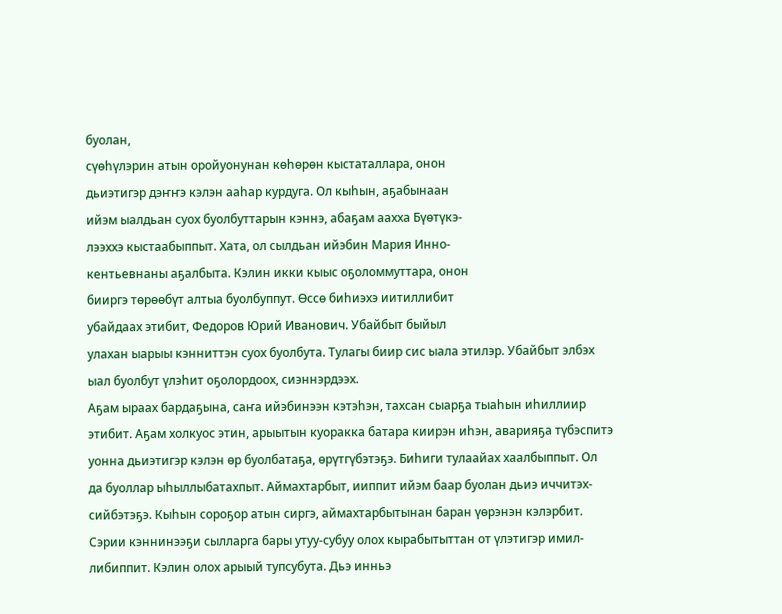буолан,
сүөһүлэрин атын оройуонунан көһөрөн кыстаталлара, онон
дьиэтигэр дэҥҥэ кэлэн ааһар курдуга. Ол кыһын, аҕабынаан
ийэм ыалдьан суох буолбуттарын кэннэ, абаҕам аахха Бүөтүкэ-
лээххэ кыстаабыппыт. Хата, ол сылдьан ийэбин Мария Инно-
кентьевнаны аҕалбыта. Кэлин икки кыыс оҕоломмуттара, онон
бииргэ төрөөбүт алтыа буолбуппут. Өссө биһиэхэ иитиллибит
убайдаах этибит, Федоров Юрий Иванович. Убайбыт быйыл
улахан ыарыы кэнниттэн суох буолбута. Тулагы биир сис ыала этилэр. Убайбыт элбэх
ыал буолбут үлэһит оҕолордоох, сиэннэрдээх.
Аҕам ыраах бардаҕына, саҥа ийэбинээн кэтэһэн, тахсан сыарҕа тыаһын иһиллиир
этибит. Аҕам холкуос этин, арыытын куоракка батара киирэн иһэн, аварияҕа түбэспитэ
уонна дьиэтигэр кэлэн өр буолбатаҕа, өрүтгүбэтэҕэ. Биһиги тулаайах хаалбыппыт. Ол
да буоллар ыһыллыбатахпыт. Аймахтарбыт, ииппит ийэм баар буолан дьиэ иччитэх-
сийбэтэҕэ. Кыһын сороҕор атын сиргэ, аймахтарбытынан баран үөрэнэн кэлэрбит.
Сэрии кэннинээҕи сылларга бары утуу-субуу олох кырабытыттан от үлэтигэр имил-
либиппит. Кэлин олох арыый тупсубута. Дьэ инньэ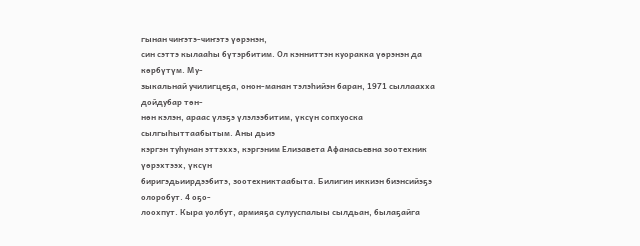гынан чиҥэтэ-чиҥэтэ үөрэнэн,
син сэттэ кылааһы бүтэрбитим. Ол кэнниттэн куоракка үөрэнэн да көрбүтүм. Му-
зыкальнай училигцеҕа, онон-манан тэлэһийэн баран, 1971 сыллаахха дойдубар төн-
нөн кэлэн, араас үлэҕэ үлэлээбитим, үксүн сопхуоска сылгыһыттаабытым. Аны дьиэ
кэргэн туһунан эттэххэ, кэргэним Елизавета Афанасьевна зоотехник үөрэхтээх, үксүн
биригэдьиирдээбитэ, зоотехниктаабыта. Билигин иккиэн биэнсийэҕэ олоробут. 4 оҕо-
лоохпут. Кыра уолбут, армияҕа сулууспалыы сылдьан, былаҕайга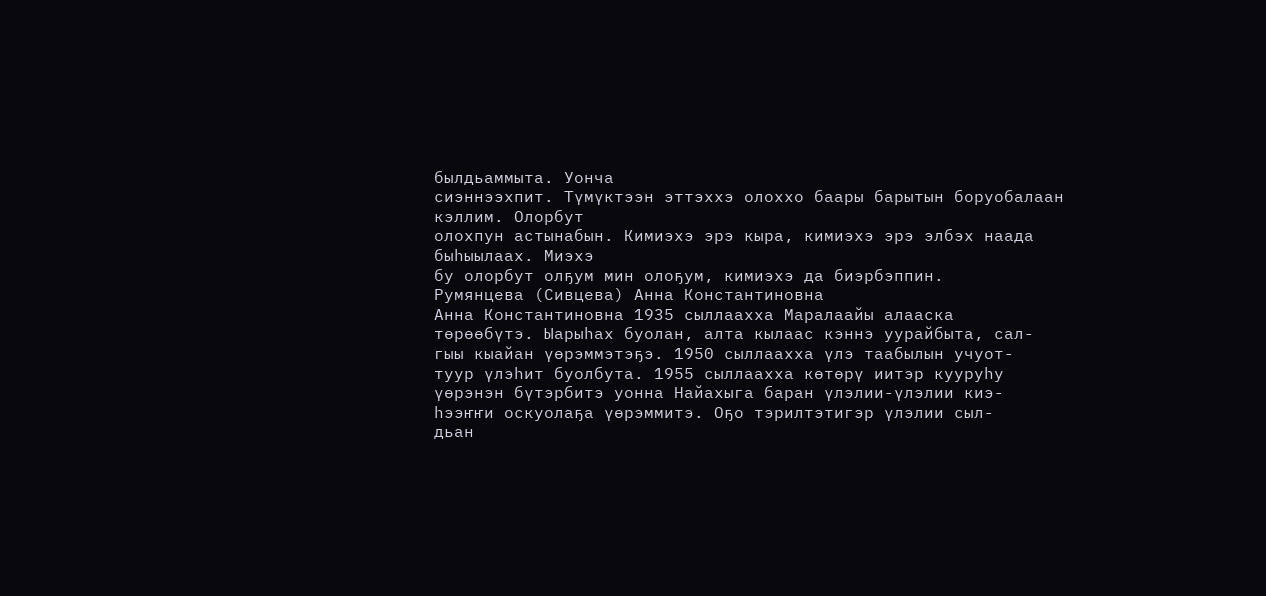былдьаммыта. Уонча
сиэннээхпит. Түмүктээн эттэххэ олоххо баары барытын боруобалаан кэллим. Олорбут
олохпун астынабын. Кимиэхэ эрэ кыра, кимиэхэ эрэ элбэх наада быһыылаах. Миэхэ
бу олорбут олҕум мин олоҕум, кимиэхэ да биэрбэппин.
Румянцева (Сивцева) Анна Константиновна
Анна Константиновна 1935 сыллаахха Маралаайы алааска
төрөөбүтэ. Ыарыһах буолан, алта кылаас кэннэ уурайбыта, сал-
гыы кыайан үөрэммэтэҕэ. 1950 сыллаахха үлэ таабылын учуот-
туур үлэһит буолбута. 1955 сыллаахха көтөрү иитэр кууруһу
үөрэнэн бүтэрбитэ уонна Найахыга баран үлэлии-үлэлии киэ-
һээҥҥи оскуолаҕа үөрэммитэ. Оҕо тэрилтэтигэр үлэлии сыл-
дьан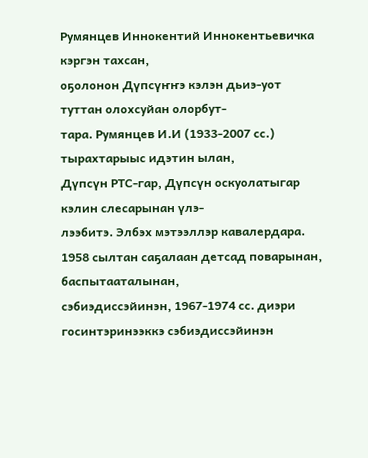Румянцев Иннокентий Иннокентьевичка кэргэн тахсан,
оҕолонон Дүпсүҥҥэ кэлэн дьиэ-уот туттан олохсуйан олорбут-
тара. Румянцев И.И (1933-2007 сс.) тырахтарыыс идэтин ылан,
Дүпсүн РТС-гар, Дүпсүн оскуолатыгар кэлин слесарынан үлэ-
лээбитэ. Элбэх мэтээллэр кавалердара.
1958 сылтан саҕалаан детсад поварынан, баспытааталынан,
сэбиэдиссэйинэн, 1967-1974 сс. диэри госинтэринээккэ сэбиэдиссэйинэн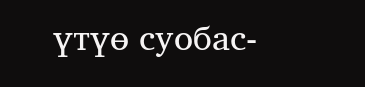үтүө суобас-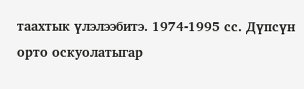таахтык үлэлээбитэ. 1974-1995 сс. Дүпсүн орто оскуолатыгар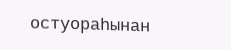остуораһынан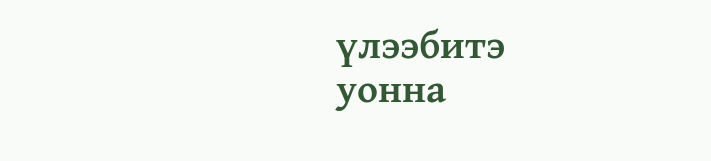үлээбитэ
уонна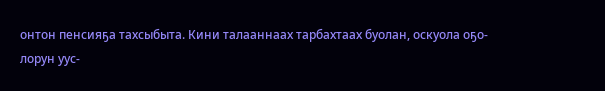онтон пенсияҕа тахсыбыта. Кини талааннаах тарбахтаах буолан, оскуола оҕо-
лорун уус-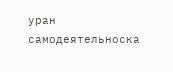уран самодеятельноска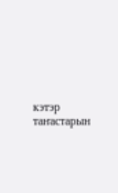кэтэр таҥастарын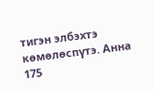тигэн элбэхтэ көмөлөспүтэ. Анна
175